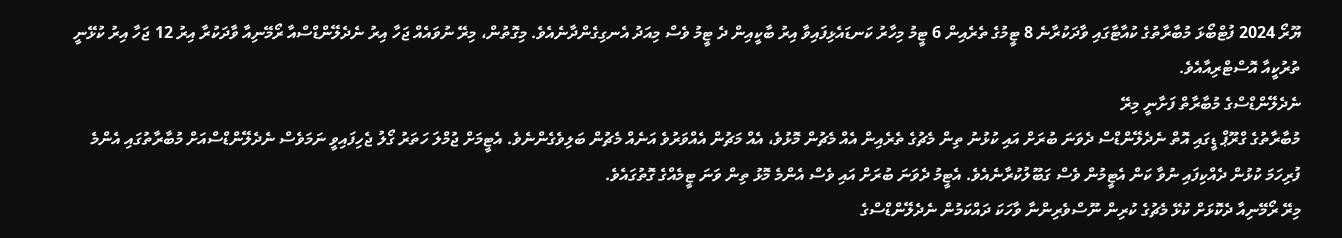ޔޫރޯ 2024 ފުޓްބޯޅަ މުބާރާތުގެ ކުއާޓާގައި ވާދަކުރާނެ 8 ޓީމުގެ ތެރެއިން 6 ޓީމު މިހާރު ކަނޑައެޅިފައިވާ އިރު ބާކީއިން ދެ ޓީމު ވެސް މިއަދު އެނގިގެންދާނެއެވެ. މިގޮތުން، މިރޭ ނުވައެއް ޖަހާ އިރު ނެދެލޭންޑްސްއާ ރޯމޭނިއާ ވާދަކުރާ އިރު 12 ޖަހާ އިރު ކުޅޭނީ ތުރުކީއާ އޮސްޓްރިއާއެވެ.
ނެދެލޭންޑްސްގެ މުބާރާތް ފަށާނީ މިރޭ
މުބާރާތުގެ ގްރޫޕް ޑީގައި އޮތް ނެދެލޭންޑްސް ދެވަނަ ބުރަށް އައި ކުޅުނު ތިން މެޗުގެ ތެރެއިން އެއް މެޗުން މޮޅުވެ، އެއް މަޗުން އެއްވަރުވެ އަނެއް މެޗުން ބަލިވެގެންނެވެ. އެޓީމަށް ޖުމްލަ ހަތަރު ގޯލު ޖެހިފައިވީ ނަމަވެސް ނެދެލޭންޑްސްއަށް މުބާރާތުގައި އެންމެ ފުރިހަމަ ކުޅުން ދެއްކިފައި ނުވާ ކަން އެޓީމުން ވެސް ގަބޫލުކުރާނެއެވެ. އެޓީމު ދެވަނަ ބުރަށް އައި ވެސް އެންމެ މޮޅު ތިން ވަނަ ޓީމެއްގެ ގޮތުގައެވެ.
މިރޭ ރޯމޭނިއާ ދެކޮޅަށް ކުޅޭ މެޗުގެ ކުރިން ނޫސްވެރިންނާ ވާހަކަ ދައްކަމުން ނެދެލޭންޑްސްގެ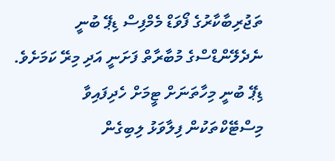ތަޖުރިބާކާރުގެ ފޯވަޑް މެމްފިސް ޑިޕޭ ބުނީ ނެދެލޭންޑްސްގެ މުބާރާތް ފަށަނީ އަދި މިރޭ ކަމަށެވެ. ޑިޕޭ ބުނީ މިހާތަނަށް ޓީމަށް ހެދިފައިވާ މިސްޓޭކްތަކުން ފިލާވަޅު ލިބިގެން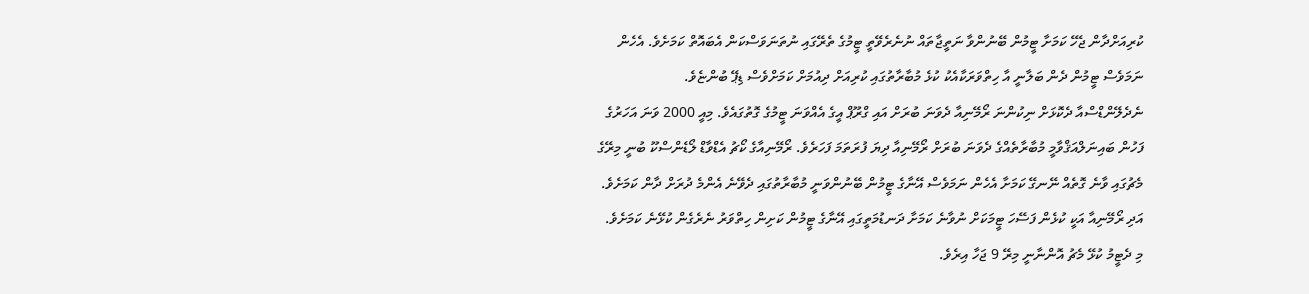ކުރިއަށްދާން ޖެހޭ ކަމަށާ ޓީމުން ބޭނުންވާ ނަތީޖާތައް ނުނެރެވޭތީ ޓީމުގެ ތެރޭގައި ނުތަނަވަސްކަން އެބައޮތް ކަމަށެވެ. އެހެން ނަމަވެސް ޓީމުން ދެން ބަލާނީ އާ ހިތްވަރަކާއެކު ކުޅެ މުބާރާތުގައި ކުރިއަށް ދިއުމަށް ކަމަށްވެސް ޑިޕޭ ބުންޏެވެ.
ނެދެލޭންޑްސްއާ ދެކޮޅަށް ނިކުންނަ ރޯމޭނިއާ ދެވަނަ ބުރަށް އައި ގްރޫޕް އީގެ އެއްވަނަ ޓީމުގެ ގޮތުގައެވެ. މިއީ 2000 ވަނަ އަހަރުގެ ފަހުން ބައިނަލްއަޤްވާމީ މުބާރާތެއްގެ ދެވަނަ ބުރަށް ރޯމޭނިއާ ދިޔަ ފުރަތަމަ ފަހަރެވެ. ރޯމޭނިއާގެ ކޯޗު އެޑްވާޑް ލޯޑެންސްކޫ ބުނީ މިރޭގެ މެޗުގައި ވާނެ ގޮތެއް ނޭނގޭ ކަމަށާ އެހެން ނަމަވެސް އޭނާގެ ޓީމުން ބޭނުންވަނީ މުބާރާތުގައި ދެވޭނެ އެންމެ ދުރަށް ދާން ކަމަށެވެ. އަދި ރޯމޭނިއާ އަކީ ކުޅެން ފަސޭހަ ޓީމަކަށް ނުވާނެ ކަމަށާ ދަނޑުމަތީގައި އޭނާގެ ޓީމުން ކަށިން ހިތްވަރު ނެރެގެން ކުޅޭނެ ކަމަށެވެ.
މި ދެޓީމު ކުޅޭ މެޗު އޮންނާނީ މިރޭ 9 ޖަހާ އިރެވެ.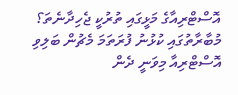އޮސްޓްރިއާގެ މަޅީގައި ތުރުކީ ޖެހިދާނެތަ؟
މުބާރާތުގައި ކުޅުނު ފުރަތަމަ މެޗުން ބަލިވި އޮސްޓްރިއާ މިވަނީ ދެން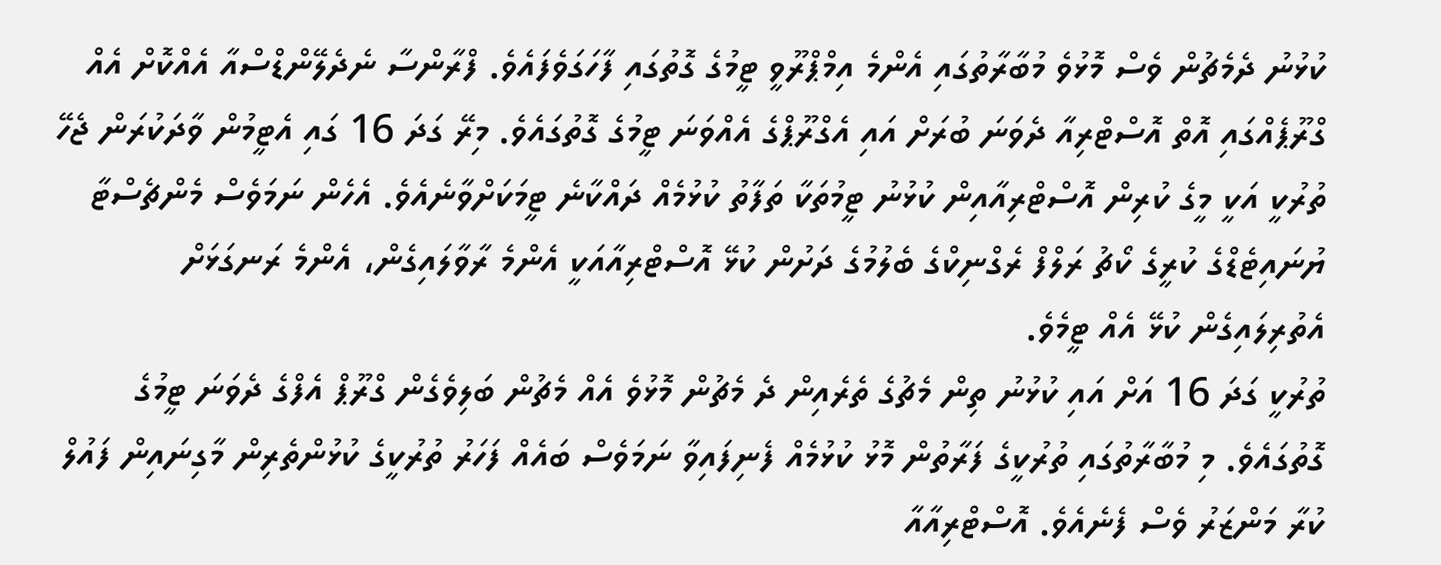ކުޅުނު ދެމެޗުން ވެސް މޮޅުވެ މުބާރާތުގައި އެންމެ އިމްޕްރޫވީ ޓީމުގެ ގޮތުގައި ފާހަގަވެފައެވެ. ފްރާންސާ ނެދެލޭންޑްސްއާ އެއްކޮށް އެއް ގްރޫޕެއްގައި އޮތް އޮސްޓްރިއާ ދެވަނަ ބުރަށް އައި އެގްރޫޕްގެ އެއްވަނަ ޓީމުގެ ގޮތުގައެވެ. މިރޭ ގަދަ 16 ގައި އެޓީމުން ވާދަކުރަން ޖެހޭ ތުރުކީ އަކީ މީގެ ކުރިން އޮސްޓްރިއާއިން ކުޅުނު ޓީމުތަކާ ތަފާތު ކުޅުމެއް ދައްކާނެ ޓީމަކަށްވާނެއެވެ. އެހެން ނަމަވެސް މެންޗެސްޓާ ޔުނައިޓެޑްގެ ކުރީގެ ކޯޗު ރަލްފް ރެގްނިކްގެ ބެލުމުގެ ދަށުން ކުޅޭ އޮސްޓްރިއާއަކީ އެންމެ ރާވާލައިގެން، އެންމެ ރަނގަޅަށް އެތުރިލައިގެން ކުޅޭ އެއް ޓީމެވެ.
ތުރުކީ ގަދަ 16 އަށް އައި ކުޅުނު ތިން މެޗުގެ ތެރެއިން ދެ މެޗުން މޮޅުވެ އެއް މެޗުން ބަލިވެގެން ގްރޫޕް އެފްގެ ދެވަނަ ޓީމުގެ ގޮތުގައެވެ. މި މުބާރާތުގައި ތުރުކީގެ ފަރާތުން މޮޅު ކުޅުމެއް ފެނިފައިވާ ނަމަވެސް ބައެއް ފަހަރު ތުރުކީގެ ކުޅުންތެރިން މާގިނައިން ފައުލް ކުރާ މަންޒަރު ވެސް ފެނެއެވެ. އޮސްޓްރިއާއާ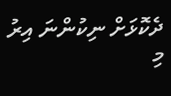ދެކޮޅަށް ނިކުންނަ އިރު މި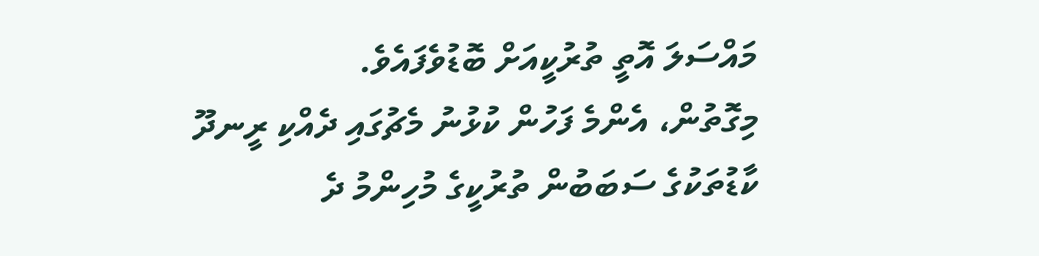މައްސަލަ އޮތީ ތުރުކީއަށް ބޮޑުވެފައެވެ.
މިގޮތުން، އެންމެ ފަހުން ކުޅުނު މެޗުގައި ދެއްކި ރީނދޫ ކާޑުތަކުގެ ސަބަބުން ތުރުކީގެ މުހިންމު ދެ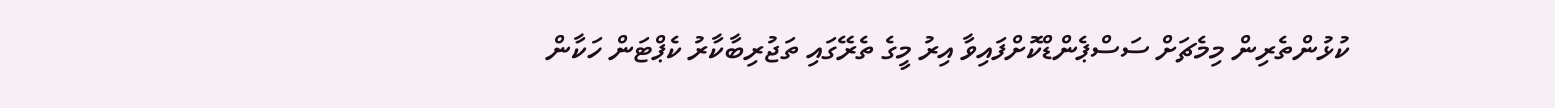ކުޅުންތެރިން މިމެޗަށް ސަސްޕެންޑްކޮށްފައިވާ އިރު މީގެ ތެރޭގައި ތަޖުރިބާކާރު ކެޕްޓަން ހަކާން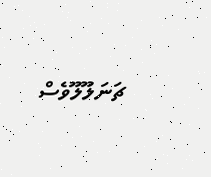ޗަނަލޫލޫވެސް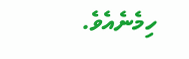ހިމެނެއެވެ.